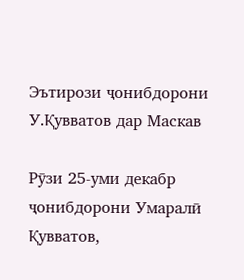Эътирози ҷонибдорони У.Қувватов дар Маскав

Рӯзи 25-уми декабр ҷонибдорони Умаралӣ Қувватов,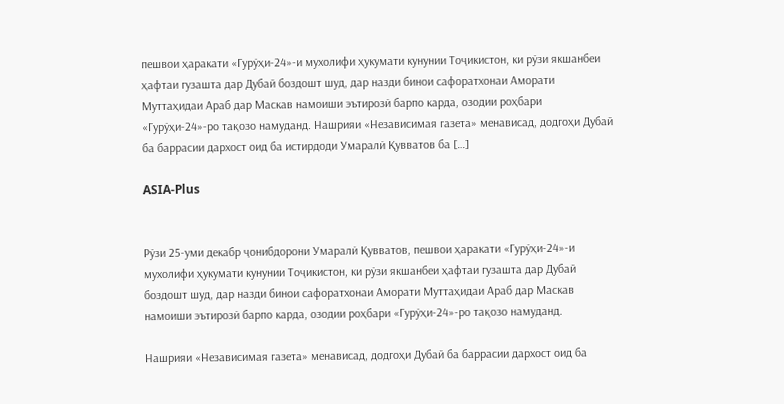пешвои ҳаракати «Гурӯҳи-24»-и мухолифи ҳукумати кунунии Тоҷикистон, ки рӯзи якшанбеи ҳафтаи гузашта дар Дубай боздошт шуд, дар назди бинои сафоратхонаи Аморати Муттаҳидаи Араб дар Маскав намоиши эътирозӣ барпо карда, озодии роҳбари «Гурӯҳи-24»-ро тақозо намуданд. Нашрияи «Независимая газета» менависад, додгоҳи Дубай ба баррасии дархост оид ба истирдоди Умаралӣ Қувватов ба […]

ASIA-Plus


Рӯзи 25-уми декабр ҷонибдорони Умаралӣ Қувватов, пешвои ҳаракати «Гурӯҳи-24»-и мухолифи ҳукумати кунунии Тоҷикистон, ки рӯзи якшанбеи ҳафтаи гузашта дар Дубай боздошт шуд, дар назди бинои сафоратхонаи Аморати Муттаҳидаи Араб дар Маскав намоиши эътирозӣ барпо карда, озодии роҳбари «Гурӯҳи-24»-ро тақозо намуданд.

Нашрияи «Независимая газета» менависад, додгоҳи Дубай ба баррасии дархост оид ба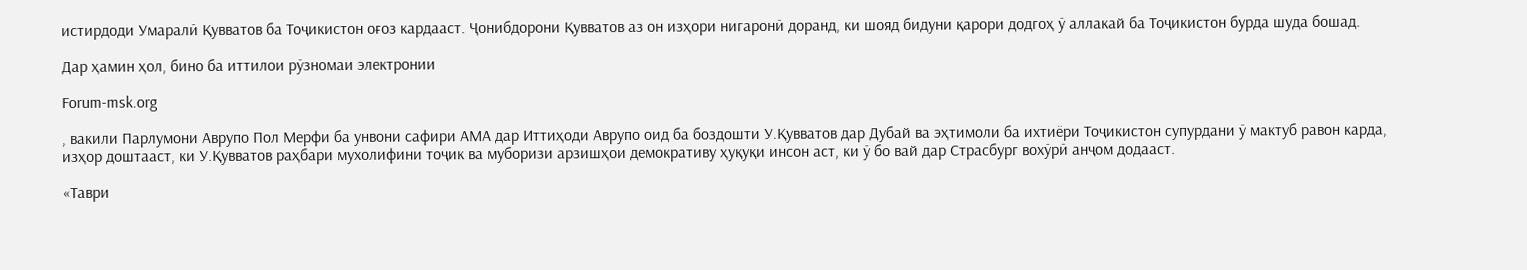истирдоди Умаралӣ Қувватов ба Тоҷикистон оғоз кардааст. Ҷонибдорони Қувватов аз он изҳори нигаронӣ доранд, ки шояд бидуни қарори додгоҳ ӯ аллакай ба Тоҷикистон бурда шуда бошад.

Дар ҳамин ҳол, бино ба иттилои рӯзномаи электронии

Forum-msk.org

, вакили Парлумони Аврупо Пол Мерфи ба унвони сафири АМА дар Иттиҳоди Аврупо оид ба боздошти У.Қувватов дар Дубай ва эҳтимоли ба ихтиёри Тоҷикистон супурдани ӯ мактуб равон карда, изҳор доштааст, ки У.Қувватов раҳбари мухолифини тоҷик ва муборизи арзишҳои демокративу ҳуқуқи инсон аст, ки ӯ бо вай дар Страсбург вохӯрӣ анҷом додааст.

«Таври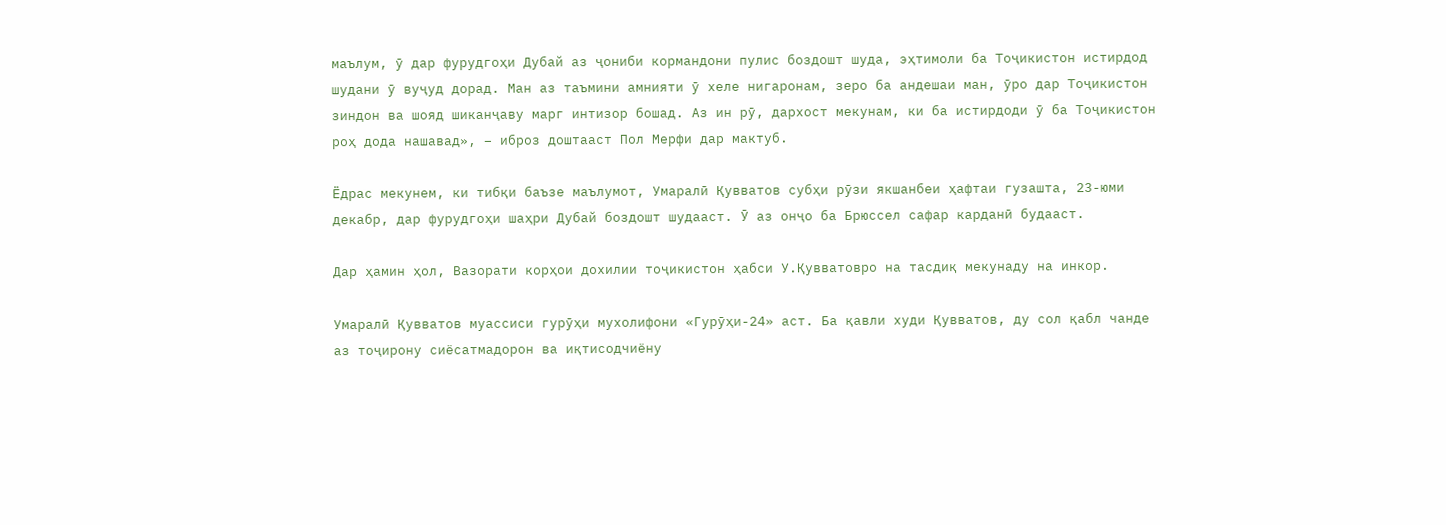маълум, ӯ дар фурудгоҳи Дубай аз ҷониби кормандони пулис боздошт шуда, эҳтимоли ба Тоҷикистон истирдод шудани ӯ вуҷуд дорад. Ман аз таъмини амнияти ӯ хеле нигаронам, зеро ба андешаи ман, ӯро дар Тоҷикистон зиндон ва шояд шиканҷаву марг интизор бошад. Аз ин рӯ, дархост мекунам, ки ба истирдоди ӯ ба Тоҷикистон роҳ дода нашавад», – иброз доштааст Пол Мерфи дар мактуб.

Ёдрас мекунем, ки тибқи баъзе маълумот, Умаралӣ Қувватов субҳи рӯзи якшанбеи ҳафтаи гузашта, 23-юми декабр, дар фурудгоҳи шаҳри Дубай боздошт шудааст. Ӯ аз онҷо ба Брюссел сафар карданӣ будааст.

Дар ҳамин ҳол, Вазорати корҳои дохилии тоҷикистон ҳабси У.Қувватовро на тасдиқ мекунаду на инкор.

Умаралӣ Қувватов муассиси гурӯҳи мухолифони «Гурӯҳи-24» аст. Ба қавли худи Қувватов, ду сол қабл чанде аз тоҷирону сиёсатмадорон ва иқтисодчиёну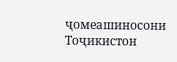ҷомеашиносони Тоҷикистон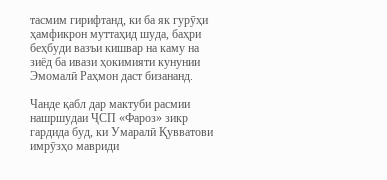тасмим гирифтанд, ки ба як гурӯҳи ҳамфикрон муттаҳид шуда, баҳри беҳбуди вазъи кишвар на каму на зиёд ба ивази ҳокимияти кунунии Эмомалӣ Раҳмон даст бизананд.

Чанде қабл дар мактуби расмии нашршудаи ҶСП «Фароз» зикр гардида буд, ки Умаралӣ Қувватови имрӯзҳо мавриди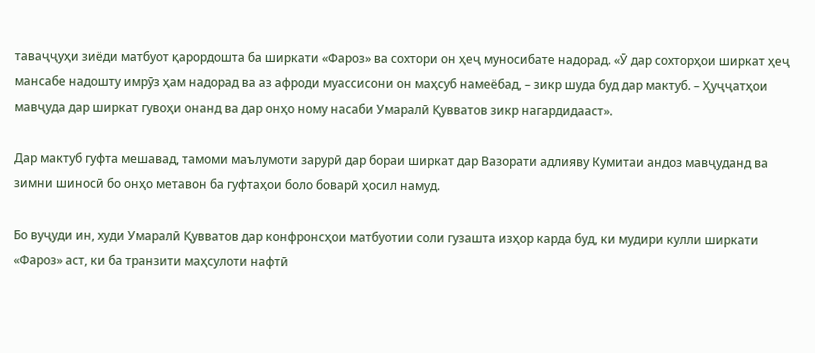таваҷҷуҳи зиёди матбуот қарордошта ба ширкати «Фароз» ва сохтори он ҳеҷ муносибате надорад. «Ӯ дар сохторҳои ширкат ҳеҷ мансабе надошту имрӯз ҳам надорад ва аз афроди муассисони он маҳсуб намеёбад, – зикр шуда буд дар мактуб. – Ҳуҷҷатҳои мавҷуда дар ширкат гувоҳи онанд ва дар онҳо ному насаби Умаралӣ Қувватов зикр нагардидааст».

Дар мактуб гуфта мешавад, тамоми маълумоти зарурӣ дар бораи ширкат дар Вазорати адлияву Кумитаи андоз мавҷуданд ва зимни шиносӣ бо онҳо метавон ба гуфтаҳои боло боварӣ ҳосил намуд.

Бо вуҷуди ин, худи Умаралӣ Қувватов дар конфронсҳои матбуотии соли гузашта изҳор карда буд, ки мудири кулли ширкати «Фароз» аст, ки ба транзити маҳсулоти нафтӣ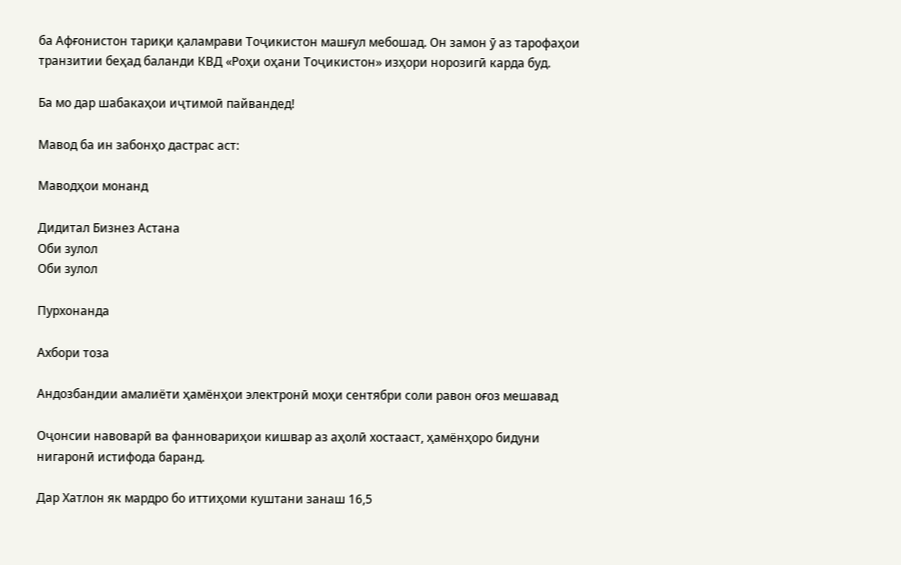ба Афғонистон тариқи қаламрави Тоҷикистон машғул мебошад. Он замон ӯ аз тарофаҳои транзитии беҳад баланди КВД «Роҳи оҳани Тоҷикистон» изҳори норозигӣ карда буд.

Ба мо дар шабакаҳои иҷтимоӣ пайвандед!

Мавод ба ин забонҳо дастрас аст:

Маводҳои монанд

Дидитал Бизнез Астана
Оби зулол
Оби зулол

Пурхонанда

Ахбори тоза

Андозбандии амалиёти ҳамёнҳои электронӣ моҳи сентябри соли равон оғоз мешавад

Оҷонсии навоварӣ ва фанновариҳои кишвар аз аҳолӣ хостааст, ҳамёнҳоро бидуни нигаронӣ истифода баранд.

Дар Хатлон як мардро бо иттиҳоми куштани занаш 16,5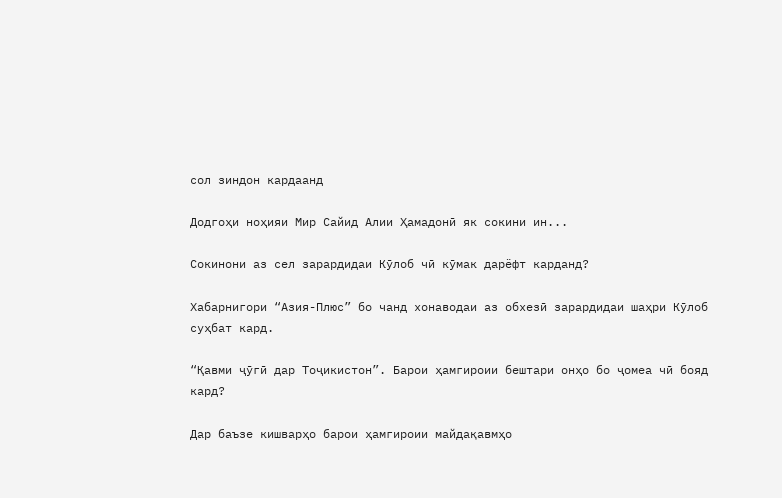сол зиндон кардаанд

Додгоҳи ноҳияи Мир Сайид Алии Ҳамадонӣ як сокини ин...

Сокинони аз сел зарардидаи Кӯлоб чӣ кӯмак дарёфт карданд?

Хабарнигори “Азия-Плюс” бо чанд хонаводаи аз обхезӣ зарардидаи шаҳри Кӯлоб суҳбат кард.

“Қавми ҷӯгӣ дар Тоҷикистон”. Барои ҳамгироии бештари онҳо бо ҷомеа чӣ бояд кард?

Дар баъзе кишварҳо барои ҳамгироии майдақавмҳо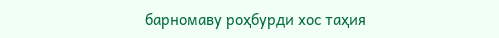барномаву роҳбурди хос таҳия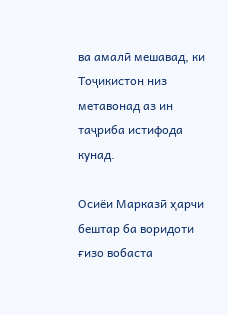ва амалӣ мешавад, ки Тоҷикистон низ метавонад аз ин таҷриба истифода кунад.

Осиёи Марказӣ ҳарчи бештар ба воридоти ғизо вобаста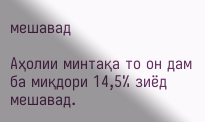мешавад

Аҳолии минтақа то он дам ба миқдори 14,5% зиёд мешавад.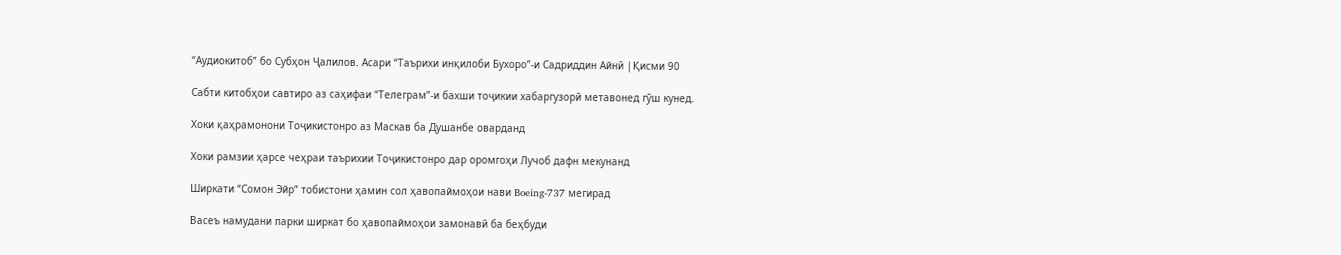“Аудиокитоб” бо Субҳон Ҷалилов. Асари “Таърихи инқилоби Бухоро”-и Садриддин Айнӣ |Қисми 90

Cабти китобҳои савтиро аз саҳифаи “Телеграм”-и бахши тоҷикии хабаргузорӣ метавонед гӯш кунед.

Хоки қаҳрамонони Тоҷикистонро аз Маскав ба Душанбе оварданд

Хоки рамзии ҳарсе чеҳраи таърихии Тоҷикистонро дар оромгоҳи Лучоб дафн мекунанд

Ширкати “Сомон Эйр” тобистони ҳамин сол ҳавопаймоҳои нави Boeing-737 мегирад

Васеъ намудани парки ширкат бо ҳавопаймоҳои замонавӣ ба беҳбуди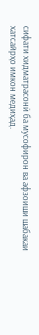сифати хидматрасонӣ ба мусофирон ва афзоиши шабакаи хатсайрҳо имкон медиҳад.